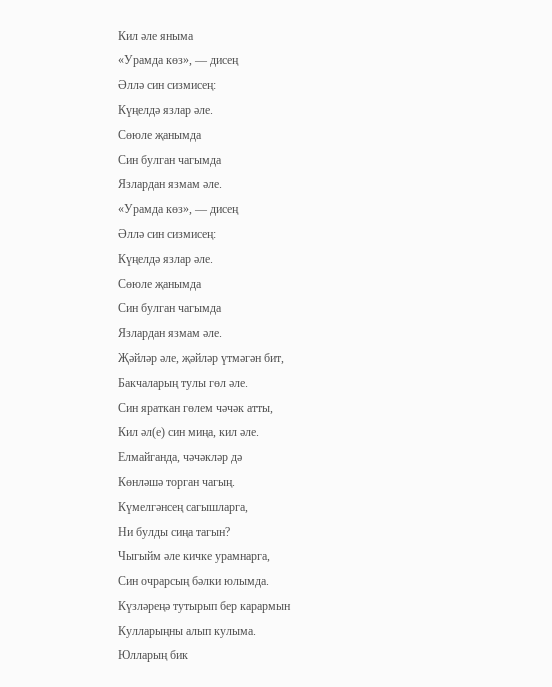Кил әле яныма
«Урамда көз», — дисең
Әллә син сизмисең:
Күңелдә язлар әле.
Сөюле җанымда
Син булган чагымда
Язлардан язмам әле.
«Урамда көз», — дисең
Әллә син сизмисең:
Күңелдә язлар әле.
Сөюле җанымда
Син булган чагымда
Язлардан язмам әле.
Җәйләр әле, җәйләр үтмәгән бит,
Бакчаларың тулы гөл әле.
Син яраткан гөлем чәчәк атты,
Кил әл(е) син миңа, кил әле.
Елмайганда, чәчәкләр дә
Көнләшә торган чагың.
Күмелгәнсең сагышларга,
Ни булды сиңа тагын?
Чыгыйм әле кичке урамнарга,
Син очрарсың бәлки юлымда.
Күзләреңә тутырып бер карармын
Кулларыңны алып кулыма.
Юлларың бик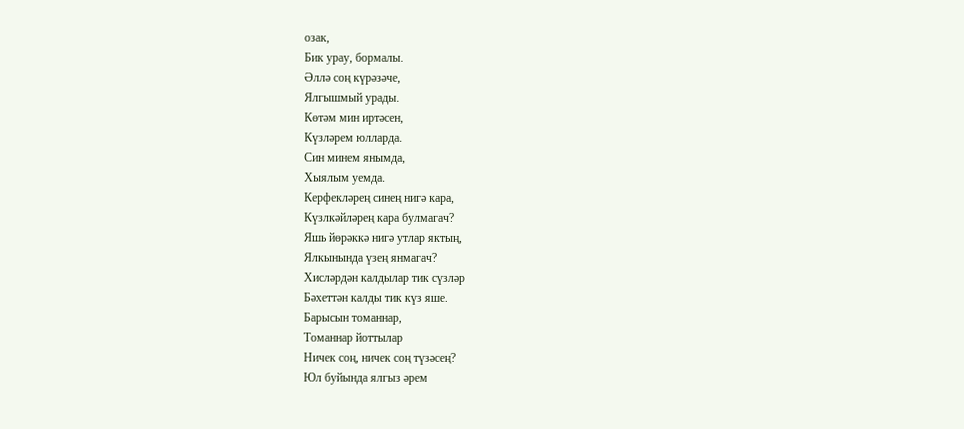озак,
Бик урау, бормалы.
Әллә соң күрәзәче,
Ялгышмый урады.
Көтәм мин иртәсен,
Күзләрем юлларда.
Син минем янымда,
Хыялым уемда.
Керфекләрең синең нигә кара,
Күзлкәйләрең кара булмагач?
Яшь йөрәккә нигә утлар яктың,
Ялкынында үзең янмагач?
Хисләрдән калдылар тик сүзләр
Бәхеттән калды тик күз яше.
Барысын томаннар,
Томаннар йоттылар
Ничек соң, ничек соң түзәсең?
Юл буйында ялгыз әрем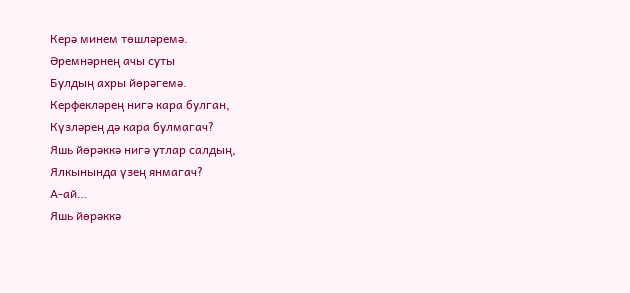Керә минем төшләремә.
Әремнәрнең ачы суты
Булдың ахры йөрәгемә.
Керфекләрең нигә кара булган,
Күзләрең дә кара булмагач?
Яшь йөрәккә нигә утлар салдың,
Ялкынында үзең янмагач?
А-ай…
Яшь йөрәккә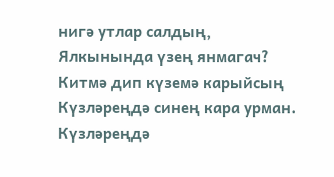нигә утлар салдың,
Ялкынында үзең янмагач?
Китмә дип күземә карыйсың
Күзләреңдә синең кара урман.
Күзләреңдә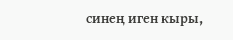синең иген кыры,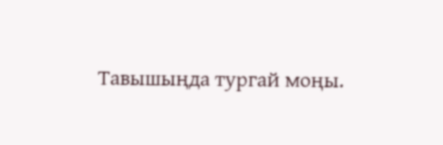Тавышыңда тургай моңы.